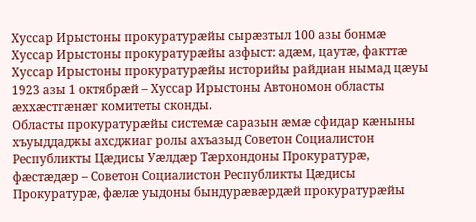Хуссар Ирыстоны прокуратурæйы сырæзтыл 100 азы бонмæ
Хуссар Ирыстоны прокуратурæйы азфыст: адæм, цаутæ, факттæ
Хуссар Ирыстоны прокуратурæйы историйы райдиан нымад цæуы 1923 азы 1 октябрæй – Хуссар Ирыстоны Автономон областы æххæстгæнæг комитеты сконды.
Областы прокуратурæйы системæ саразын æмæ сфидар кæныны хъуыддаджы ахсджиаг ролы ахъазыд Советон Социалистон Республикты Цæдисы Уæлдæр Тæрхондоны Прокуратурæ, фæстæдæр – Советон Социалистон Республикты Цæдисы Прокуратурæ, фæлæ уыдоны бындурæвæрдæй прокуратурæйы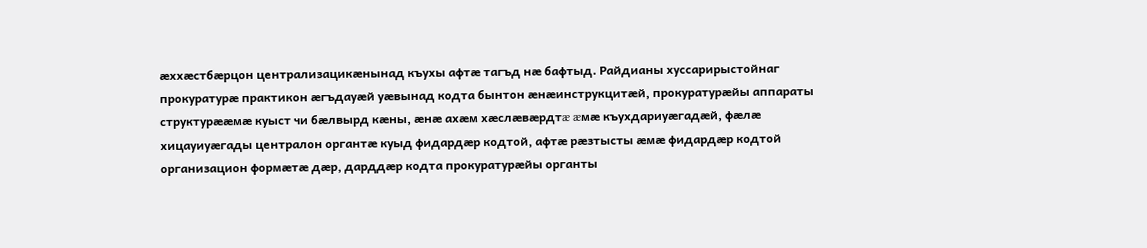æххæстбæрцон централизацикæнынад къухы афтæ тагъд нæ бафтыд. Райдианы хуссарирыстойнаг прокуратурæ практикон æгъдауæй уæвынад кодта бынтон æнæинструкцитæй, прокуратурæйы аппараты структурææмæ куыст чи бæлвырд кæны, æнæ ахæм хæслæвæрдтæ æмæ къухдариуæгадæй, фæлæ хицауиуæгады централон органтæ куыд фидардæр кодтой, афтæ рæзтысты æмæ фидардæр кодтой организацион формæтæ дæр, дарддæр кодта прокуратурæйы органты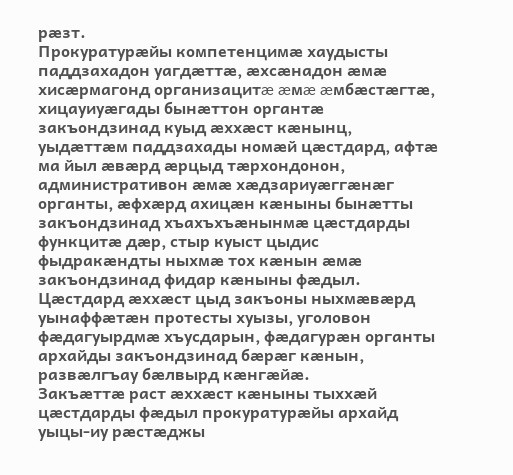рæзт.
Прокуратурæйы компетенцимæ хаудысты паддзахадон уагдæттæ, æхсæнадон æмæ хисæрмагонд организацитæ æмæ æмбæстæгтæ, хицауиуæгады бынæттон органтæ закъондзинад куыд æххæст кæнынц, уыдæттæм паддзахады номæй цæстдард, афтæ ма йыл æвæрд æрцыд тæрхондонон, административон æмæ хæдзариуæггæнæг органты, æфхæрд ахицæн кæныны бынæтты закъондзинад хъахъхъæнынмæ цæстдарды функцитæ дæр, стыр куыст цыдис фыдракæндты ныхмæ тох кæнын æмæ закъондзинад фидар кæныны фæдыл. Цæстдард æххæст цыд закъоны ныхмæвæрд уынаффæтæн протесты хуызы, уголовон фæдагуырдмæ хъусдарын, фæдагурæн органты архайды закъондзинад бæрæг кæнын, развæлгъау бæлвырд кæнгæйæ.
Закъæттæ раст æххæст кæныны тыххæй цæстдарды фæдыл прокуратурæйы архайд уыцы-иу рæстæджы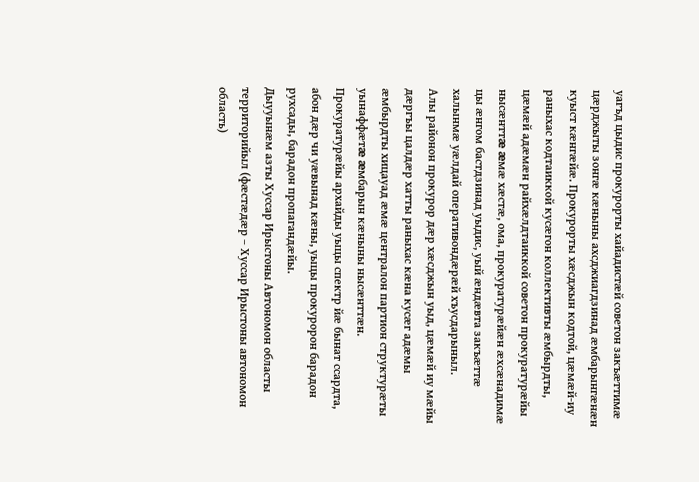уагъд цыдис прокурорты хайадистæй советон закъæттимæ цæрджыты зонгæ кæныны ахсджиагдзинад æмбарынгæнæн куыст кæнгæйæ. Прокурорты хæсджын кодтой, цæмæй-иу раныхас кодтаиккой кусæгон коллективты æмбырдты, цæмæй адæмæн райхæлдтаиккой советон прокуратурæйы нысæнттæ æмæ хæстæ, ома, прокуратурæйæн æхсæнадимæ цы æнгом бастдзинад уыдис, уый æндæвта закъæттæ халынмæ уæлдай оперативондæрæй хъусдарыныл.
Алы районон прокурор дæр хæсджын уыд, цæмæй иу мæйы дæргъы цалдæр хатты раныхас кæна кусæг адæмы æмбырдты хицауад æмæ централон партион структурæты уынаффæтæ æмбарын кæныны нысæнттæн. Прокуратурæйы архайды уыцы спектр йæ бынат ссардта, абон дæр чи уæвынад кæны, уыцы прокуророн барадон рухсады, барадон пропагандæйы.
Дыууынæм азты Хуссар Ирыстоны Автономон областы территорийыл (фæстæдæр – Хуссар Ирыстоны автономон область)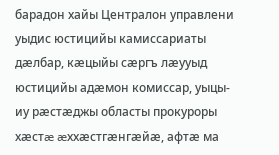барадон хайы Централон управлени уыдис юстицийы камиссариаты дæлбар, кæцыйы сæргъ лæууыд юстицийы адæмон комиссар, уыцы-иу рæстæджы областы прокуроры хæстæ æххæстгæнгæйæ, афтæ ма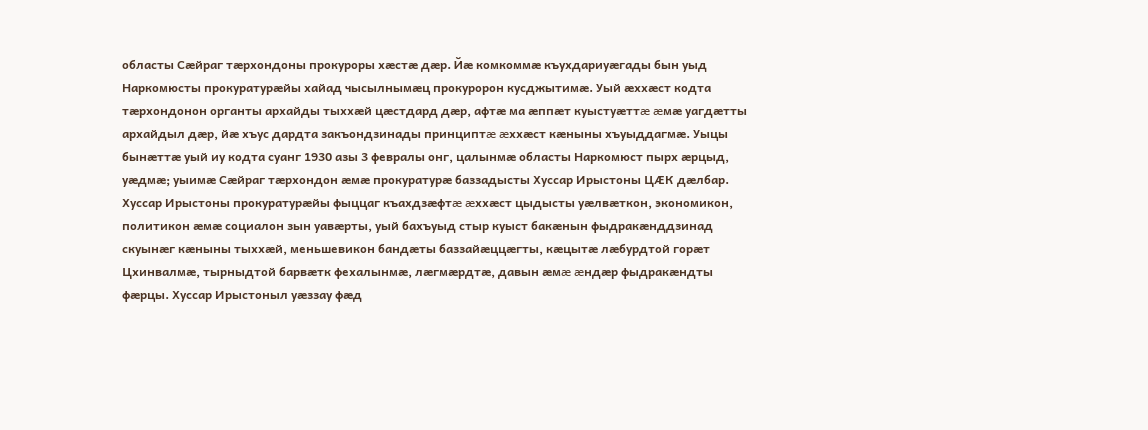областы Сæйраг тæрхондоны прокуроры хæстæ дæр. Йæ комкоммæ къухдариуæгады бын уыд Наркомюсты прокуратурæйы хайад чысылнымæц прокуророн кусджытимæ. Уый æххæст кодта тæрхондонон органты архайды тыххæй цæстдард дæр, афтæ ма æппæт куыстуæттæ æмæ уагдæтты архайдыл дæр, йæ хъус дардта закъондзинады принциптæ æххæст кæныны хъуыддагмæ. Уыцы бынæттæ уый иу кодта суанг 1930 азы 3 февралы онг, цалынмæ областы Наркомюст пырх æрцыд, уæдмæ; уыимæ Сæйраг тæрхондон æмæ прокуратурæ баззадысты Хуссар Ирыстоны ЦÆК дæлбар.
Хуссар Ирыстоны прокуратурæйы фыццаг къахдзæфтæ æххæст цыдысты уæлвæткон, экономикон, политикон æмæ социалон зын уавæрты, уый бахъуыд стыр куыст бакæнын фыдракæнддзинад скуынæг кæныны тыххæй, меньшевикон бандæты баззайæццæгты, кæцытæ лæбурдтой горæт Цхинвалмæ, тырныдтой барвæтк фехалынмæ, лæгмæрдтæ, давын æмæ æндæр фыдракæндты фæрцы. Хуссар Ирыстоныл уæззау фæд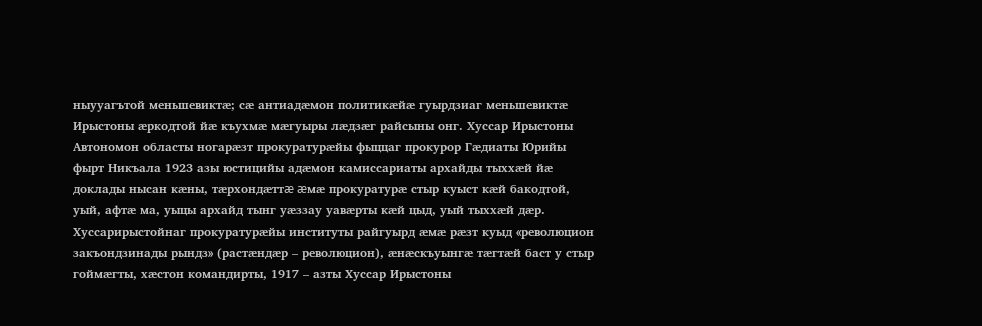ныууагътой меньшевиктæ; сæ антиадæмон политикæйæ гуырдзиаг меньшевиктæ Ирыстоны æркодтой йæ къухмæ мæгуыры лæдзæг райсыны онг. Хуссар Ирыстоны Автономон областы ногарæзт прокуратурæйы фыццаг прокурор Гæдиаты Юрийы фырт Никъала 1923 азы юстицийы адæмон камиссариаты архайды тыххæй йæ доклады нысан кæны, тæрхондæттæ æмæ прокуратурæ стыр куыст кæй бакодтой, уый, афтæ ма, уыцы архайд тынг уæззау уавæрты кæй цыд, уый тыххæй дæр.
Хуссарирыстойнаг прокуратурæйы институты райгуырд æмæ рæзт куыд «революцион закъондзинады рындз» (растæндæр – революцион), æнæскъуынгæ тæгтæй баст у стыр гоймæгты, хæстон командирты, 1917 – азты Хуссар Ирыстоны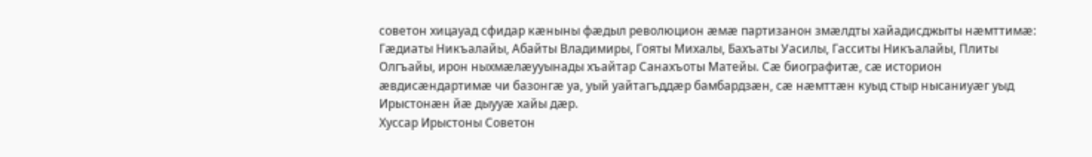советон хицауад сфидар кæныны фæдыл революцион æмæ партизанон змæлдты хайадисджыты нæмттимæ: Гæдиаты Никъалайы, Абайты Владимиры, Гояты Михалы, Бахъаты Уасилы, Гасситы Никъалайы, Плиты Олгъайы, ирон ныхмæлæууынады хъайтар Санахъоты Матейы. Сæ биографитæ, сæ историон æвдисæндартимæ чи базонгæ уа, уый уайтагъддæр бамбардзæн, сæ нæмттæн куыд стыр нысаниуæг уыд Ирыстонæн йæ дыууæ хайы дæр.
Хуссар Ирыстоны Советон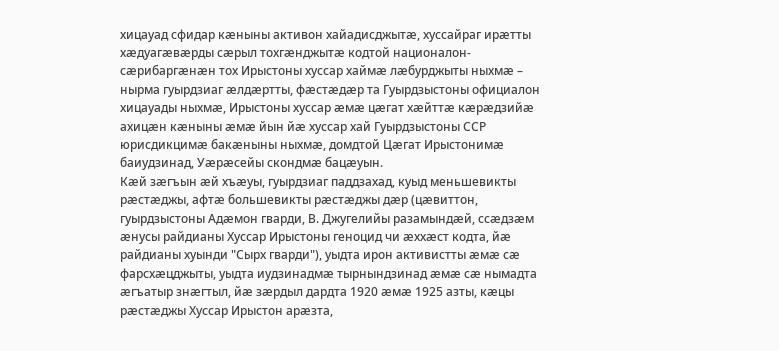хицауад сфидар кæныны активон хайадисджытæ, хуссайраг ирæтты хæдуагæвæрды сæрыл тохгæнджытæ кодтой националон-сæрибаргæнæн тох Ирыстоны хуссар хаймæ лæбурджыты ныхмæ – нырма гуырдзиаг æлдæртты, фæстæдæр та Гуырдзыстоны официалон хицауады ныхмæ, Ирыстоны хуссар æмæ цæгат хæйттæ кæрæдзийæ ахицæн кæныны æмæ йын йæ хуссар хай Гуырдзыстоны ССР юрисдикцимæ бакæныны ныхмæ, домдтой Цæгат Ирыстонимæ баиудзинад, Уæрæсейы скондмæ бацæуын.
Кæй зæгъын æй хъæуы, гуырдзиаг паддзахад, куыд меньшевикты рæстæджы, афтæ большевикты рæстæджы дæр (цӕвиттон, гуырдзыстоны Адӕмон гварди, В. Джугелийы разамындӕй, ссӕдзӕм ӕнусы райдианы Хуссар Ирыстоны геноцид чи ӕххӕст кодта, йӕ райдианы хуынди "Сырх гварди"), уыдта ирон активистты æмæ сæ фарсхæцджыты, уыдта иудзинадмæ тырнындзинад æмæ сæ нымадта æгъатыр знæгтыл, йæ зæрдыл дардта 1920 æмæ 1925 азты, кæцы рæстæджы Хуссар Ирыстон арæзта,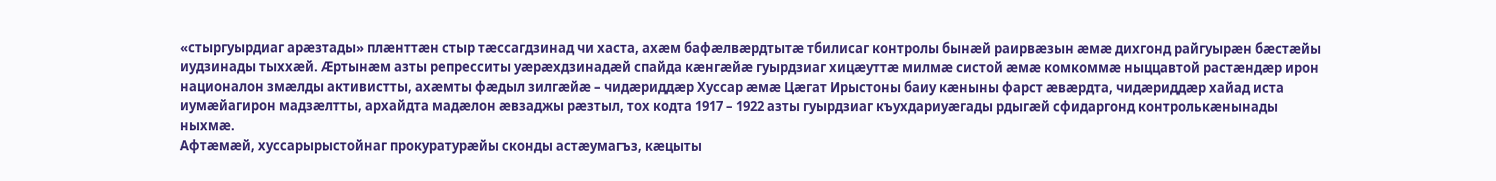«стыргуырдиаг арæзтады» плæнттæн стыр тæссагдзинад чи хаста, ахæм бафæлвæрдтытæ тбилисаг контролы бынæй раирвæзын æмæ дихгонд райгуырæн бæстæйы иудзинады тыххæй. Æртынæм азты репресситы уæрæхдзинадæй спайда кæнгæйæ гуырдзиаг хицæуттæ милмæ систой æмæ комкоммæ ныццавтой растæндæр ирон националон змæлды активистты, ахæмты фæдыл зилгæйæ – чидæриддæр Хуссар æмæ Цæгат Ирыстоны баиу кæныны фарст æвæрдта, чидæриддæр хайад иста иумæйагирон мадзæлтты, архайдта мадæлон æвзаджы рæзтыл, тох кодта 1917 – 1922 азты гуырдзиаг къухдариуæгады рдыгæй сфидаргонд контролькæнынады ныхмæ.
Афтæмæй, хуссарырыстойнаг прокуратурæйы сконды астæумагъз, кæцыты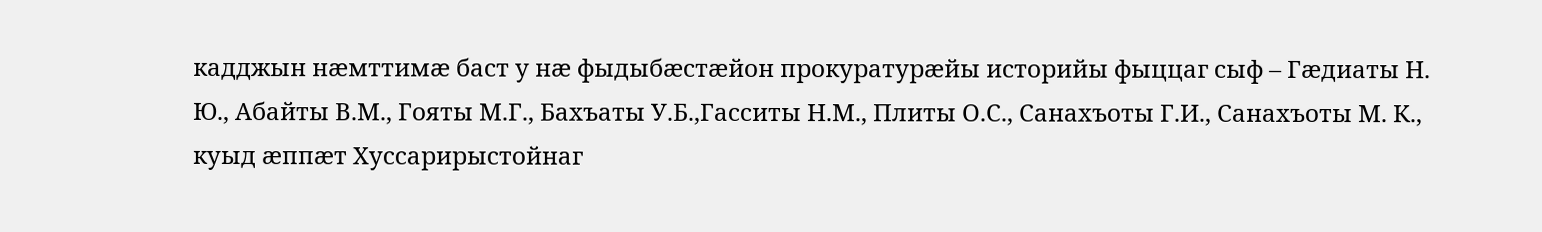кадджын нæмттимæ баст у нæ фыдыбæстæйон прокуратурæйы историйы фыццаг сыф – Гæдиаты Н. Ю., Абайты В.М., Гояты М.Г., Бахъаты У.Б.,Гасситы Н.М., Плиты О.С., Санахъоты Г.И., Санахъоты М. К., куыд æппæт Хуссарирыстойнаг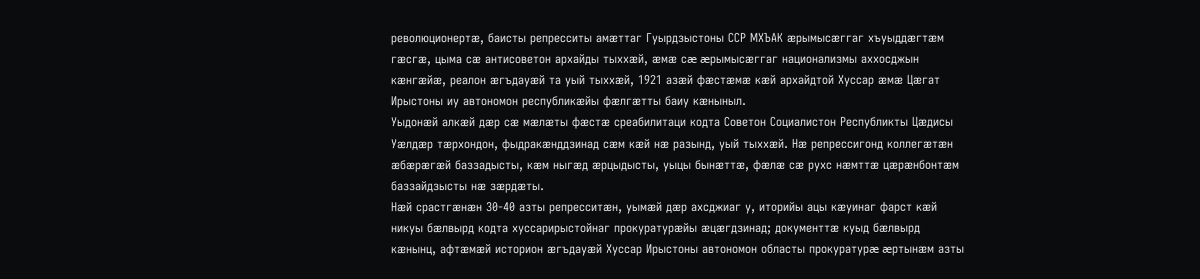революционертæ, баисты репресситы амæттаг Гуырдзыстоны ССР МХЪАК æрымысæггаг хъуыддæгтæм гæсгæ, цыма сæ антисоветон архайды тыххæй, æмæ сæ æрымысæггаг национализмы аххосджын кæнгæйæ, реалон æгъдауæй та уый тыххæй, 1921 азæй фæстæмæ кæй архайдтой Хуссар æмæ Цæгат Ирыстоны иу автономон республикæйы фæлгæтты баиу кæныныл.
Уыдонæй алкæй дæр сæ мæлæты фæстæ среабилитаци кодта Советон Социалистон Республикты Цæдисы Уæлдæр тæрхондон, фыдракæнддзинад сæм кæй нæ разынд, уый тыххæй. Нæ репрессигонд коллегæтæн æбæрæгæй баззадысты, кæм ныгæд æрцыдысты, уыцы бынæттæ, фæлæ сæ рухс нæмттæ цæрæнбонтæм баззайдзысты нæ зæрдæты.
Нæй срастгæнæн 30-40 азты репресситæн, уымæй дæр ахсджиаг у, иторийы ацы кæуинаг фарст кæй никуы бæлвырд кодта хуссарирыстойнаг прокуратурæйы æцæгдзинад; документтæ куыд бæлвырд кæнынц, афтæмæй историон æгъдауæй Хуссар Ирыстоны автономон областы прокуратурæ æртынæм азты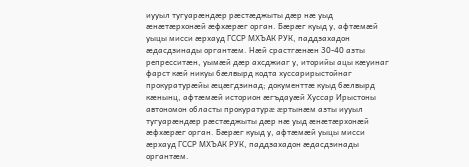иууыл тугуарæндæр рæстæджыты дæр нæ уыд æнæтæрхонæй æфхæрæг орган. Бæрæг куыд у, афтæмæй уыцы мисси æрхауд ГССР МХЪАК РУК, паддзахадон æдасдзинады органтæм. Нæй срастгæнæн 30-40 азты репресситæн, уымæй дæр ахсджиаг у, иторийы ацы кæуинаг фарст кæй никуы бæлвырд кодта хуссарирыстойнаг прокуратурæйы æцæгдзинад; документтæ куыд бæлвырд кæнынц, афтæмæй историон æгъдауæй Хуссар Ирыстоны автономон областы прокуратурæ æртынæм азты иууыл тугуарæндæр рæстæджыты дæр нæ уыд æнæтæрхонæй æфхæрæг орган. Бæрæг куыд у, афтæмæй уыцы мисси æрхауд ГССР МХЪАК РУК, паддзахадон æдасдзинады органтæм.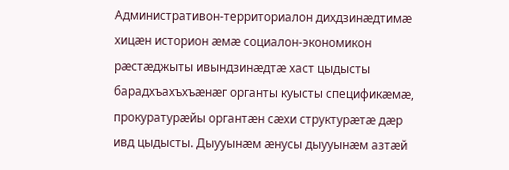Административон-территориалон дихдзинæдтимæ хицæн историон æмæ социалон-экономикон рæстæджыты ивындзинæдтæ хаст цыдысты барадхъахъхъæнæг органты куысты спецификæмæ, прокуратурæйы органтæн сæхи структурæтæ дæр ивд цыдысты. Дыууынæм æнусы дыууынæм азтæй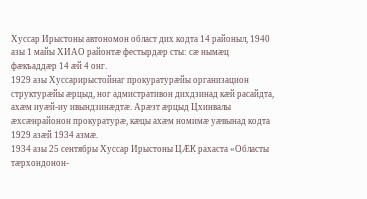Хуссар Ирыстоны автономон област дих кодта 14 районыл, 1940 азы 1 майы ХИАО районтæ фестырдæр сты: сæ нымæц фæкъаддæр 14 æй 4 онг.
1929 азы Хуссарирыстойнаг прокуратурæйы организацион структурæйы æрцыд, ног адмистративон дихдзинад кæй расайдта, ахæм иуæй-иу ивындзинæдтæ. Арæзт æрцыд Цхинвалы æхсæнрайонон прокуратурæ, кæцы ахæм номимæ уæвынад кодта 1929 азæй 1934 азмæ.
1934 азы 25 сентябры Хуссар Ирыстоны ЦÆК рахаста «Областы тæрхондонон-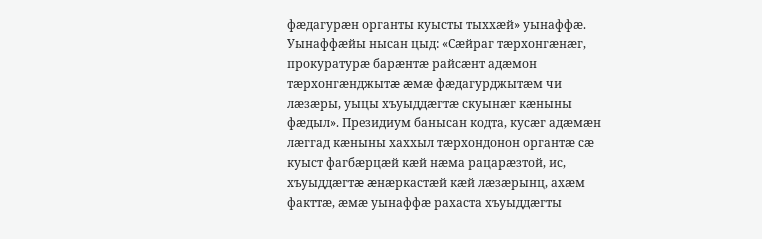фæдагурæн органты куысты тыххæй» уынаффæ. Уынаффæйы нысан цыд: «Сæйраг тæрхонгæнæг, прокуратурæ барæнтæ райсæнт адæмон тæрхонгæнджытæ æмæ фæдагурджытæм чи лæзæры, уыцы хъуыддæгтæ скуынæг кæныны фæдыл». Президиум банысан кодта, кусæг адæмæн лæггад кæныны хаххыл тæрхондонон органтæ сæ куыст фагбæрцæй кæй нæма рацарæзтой, ис, хъуыддæгтæ æнæркастæй кæй лæзæрынц, ахæм факттæ, æмæ уынаффæ рахаста хъуыддæгты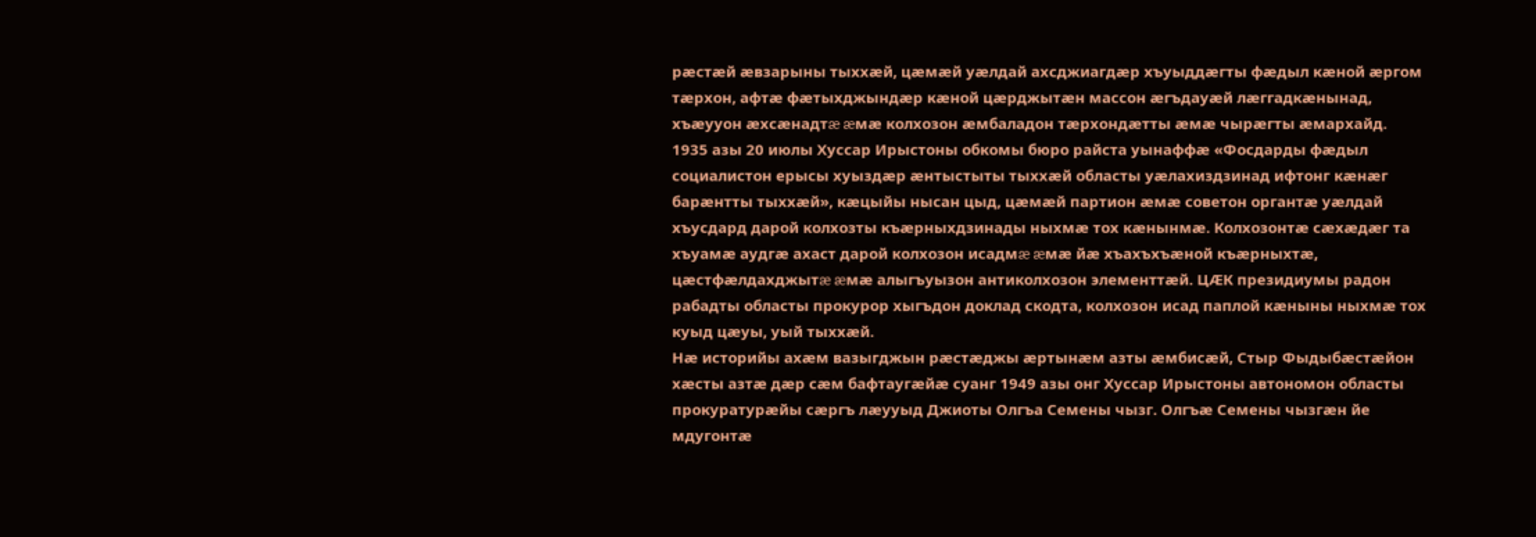рæстæй æвзарыны тыххæй, цæмæй уæлдай ахсджиагдæр хъуыддæгты фæдыл кæной æргом тæрхон, афтæ фæтыхджындæр кæной цæрджытæн массон æгъдауæй лæггадкæнынад, хъæууон æхсæнадтæ æмæ колхозон æмбаладон тæрхондæтты æмæ чырæгты æмархайд.
1935 азы 20 июлы Хуссар Ирыстоны обкомы бюро райста уынаффæ «Фосдарды фæдыл социалистон ерысы хуыздæр æнтыстыты тыххæй областы уæлахиздзинад ифтонг кæнæг барæнтты тыххæй», кæцыйы нысан цыд, цæмæй партион æмæ советон органтæ уæлдай хъусдард дарой колхозты къæрныхдзинады ныхмæ тох кæнынмæ. Колхозонтæ сæхæдæг та хъуамæ аудгæ ахаст дарой колхозон исадмæ æмæ йæ хъахъхъæной къæрныхтæ, цæстфæлдахджытæ æмæ алыгъуызон антиколхозон элементтæй. ЦÆК президиумы радон рабадты областы прокурор хыгъдон доклад скодта, колхозон исад паплой кæныны ныхмæ тох куыд цæуы, уый тыххæй.
Нæ историйы ахæм вазыгджын рæстæджы æртынæм азты æмбисæй, Стыр Фыдыбæстæйон хæсты азтæ дæр сæм бафтаугæйæ суанг 1949 азы онг Хуссар Ирыстоны автономон областы прокуратурæйы сæргъ лæууыд Джиоты Олгъa Семены чызг. Олгъæ Семены чызгæн йе мдугонтæ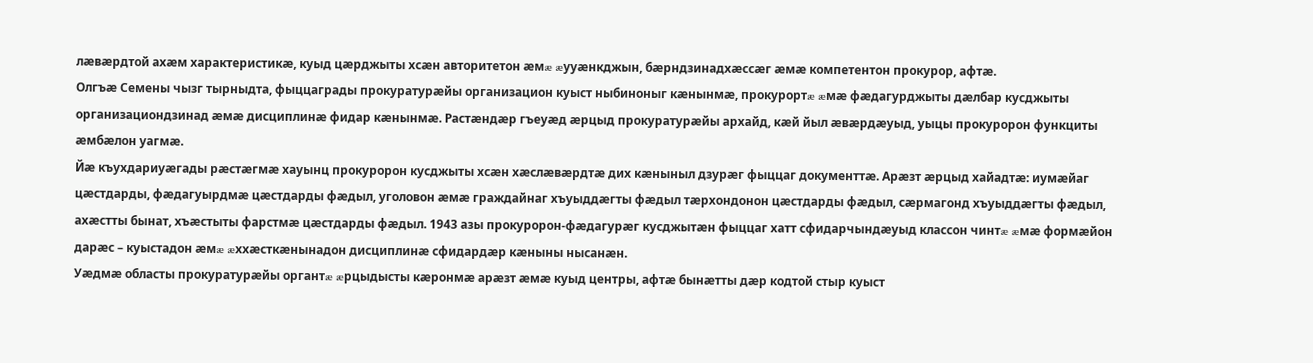лæвæрдтой ахæм характеристикæ, куыд цæрджыты хсæн авторитетон æмæ æууæнкджын, бæрндзинадхæссæг æмæ компетентон прокурор, афтæ.
Олгъæ Семены чызг тырныдта, фыццаграды прокуратурæйы организацион куыст ныбиноныг кæнынмæ, прокурортæ æмæ фæдагурджыты дæлбар кусджыты организациондзинад æмæ дисциплинæ фидар кæнынмæ. Растæндæр гъеуæд æрцыд прокуратурæйы архайд, кæй йыл æвæрдæуыд, уыцы прокуророн функциты æмбæлон уагмæ.
Йæ къухдариуæгады рæстæгмæ хауынц прокуророн кусджыты хсæн хæслæвæрдтæ дих кæныныл дзурæг фыццаг документтæ. Арæзт æрцыд хайадтæ: иумæйаг цæстдарды, фæдагуырдмæ цæстдарды фæдыл, уголовон æмæ граждайнаг хъуыддæгты фæдыл тæрхондонон цæстдарды фæдыл, сæрмагонд хъуыддæгты фæдыл, ахæстты бынат, хъæстыты фарстмæ цæстдарды фæдыл. 1943 азы прокуророн-фæдагурæг кусджытæн фыццаг хатт сфидарчындæуыд классон чинтæ æмæ формæйон дарæс – куыстадон æмæ æххæсткæнынадон дисциплинæ сфидардæр кæныны нысанæн.
Уæдмæ областы прокуратурæйы органтæ æрцыдысты кæронмæ арæзт æмæ куыд центры, афтæ бынæтты дæр кодтой стыр куыст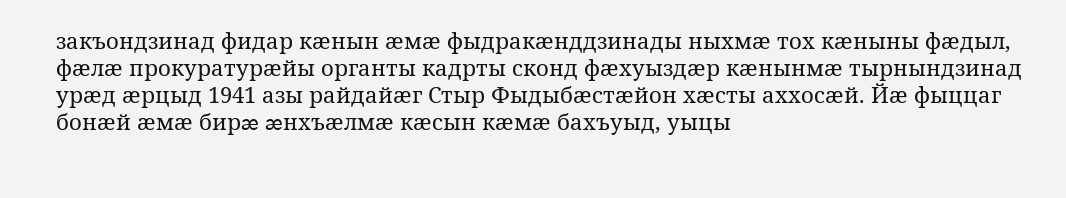закъондзинад фидар кæнын æмæ фыдракæнддзинады ныхмæ тох кæныны фæдыл, фæлæ прокуратурæйы органты кадрты сконд фæхуыздæр кæнынмæ тырнындзинад урæд æрцыд 1941 азы райдайæг Стыр Фыдыбæстæйон хæсты аххосæй. Йæ фыццаг бонæй æмæ бирæ æнхъæлмæ кæсын кæмæ бахъуыд, уыцы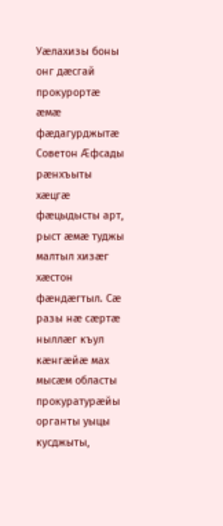Уæлахизы боны онг дæсгай прокурортæ æмæ фæдагурджытæ Советон Æфсады рæнхъыты хæцгæ фæцыдысты арт, рыст æмæ туджы малтыл хизæг хæстон фæндæгтыл. Сæ разы нæ сæртæ ныллæг къул кæнгæйæ мах мысæм областы прокуратурæйы органты уыцы кусджыты,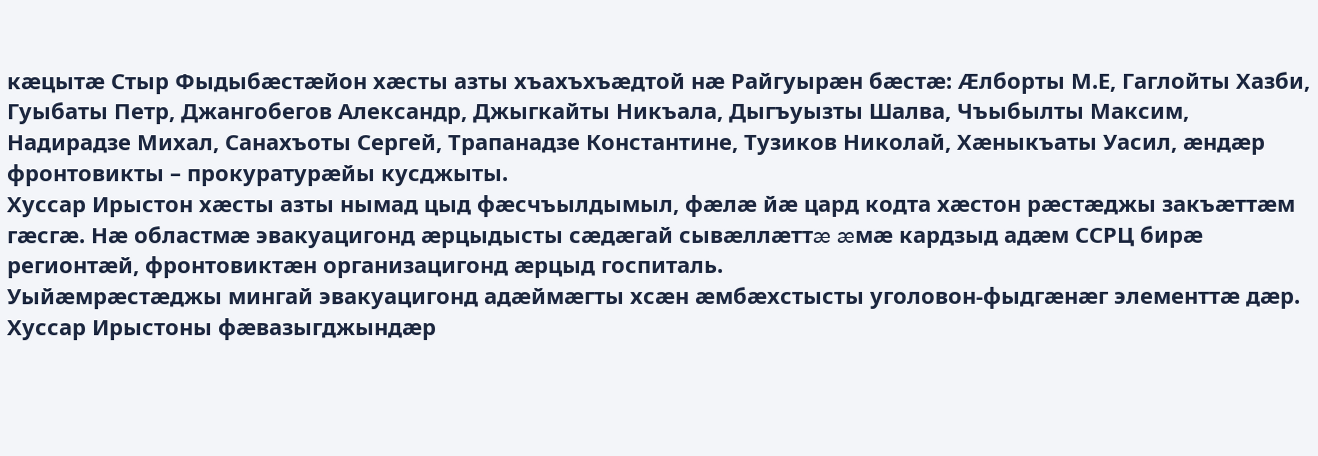кæцытæ Стыр Фыдыбæстæйон хæсты азты хъахъхъæдтой нæ Райгуырæн бæстæ: Æлборты М.Е, Гаглойты Хазби, Гуыбаты Петр, Джангобегов Александр, Джыгкайты Никъала, Дыгъуызты Шалва, Чъыбылты Максим, Надирадзе Михал, Санахъоты Сергей, Трапанадзе Константине, Тузиков Николай, Хæныкъаты Уасил, æндæр фронтовикты – прокуратурæйы кусджыты.
Хуссар Ирыстон хæсты азты нымад цыд фæсчъылдымыл, фæлæ йæ цард кодта хæстон рæстæджы закъæттæм гæсгæ. Нæ областмæ эвакуацигонд æрцыдысты сæдæгай сывæллæттæ æмæ кардзыд адæм ССРЦ бирæ регионтæй, фронтовиктæн организацигонд æрцыд госпиталь.
Уыйæмрæстæджы мингай эвакуацигонд адæймæгты хсæн æмбæхстысты уголовон-фыдгæнæг элементтæ дæр. Хуссар Ирыстоны фæвазыгджындæр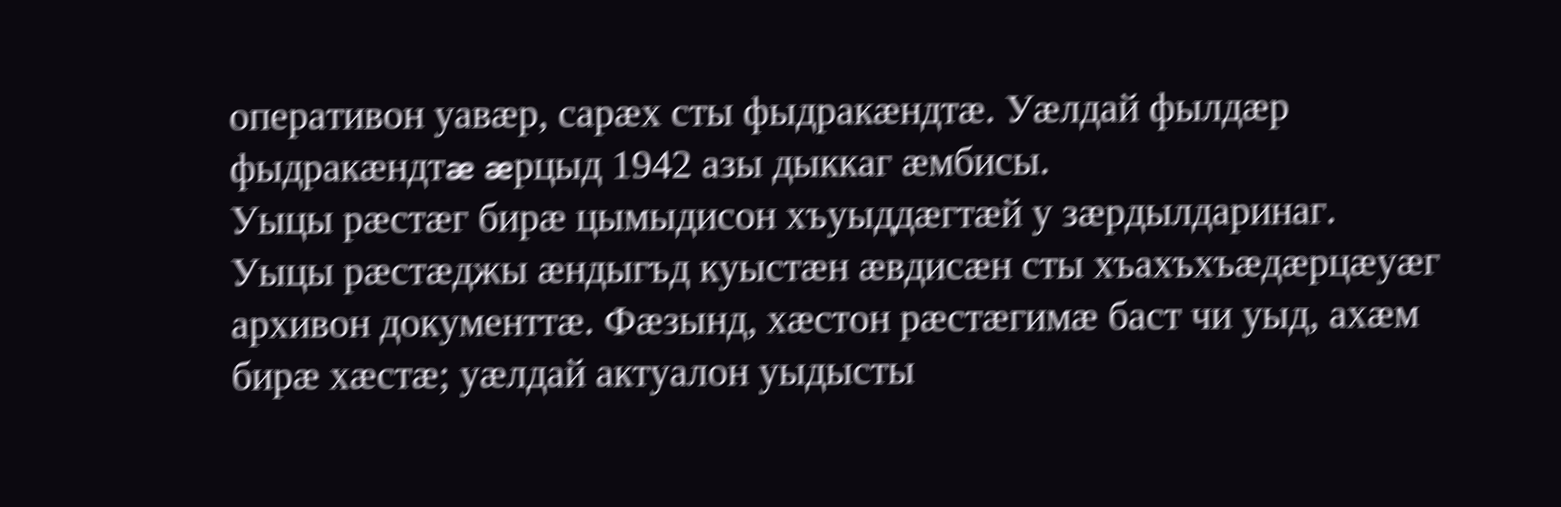оперативон уавæр, сарæх сты фыдракæндтæ. Уæлдай фылдæр фыдракæндтæ æрцыд 1942 азы дыккаг æмбисы.
Уыцы рæстæг бирæ цымыдисон хъуыддæгтæй у зæрдылдаринаг. Уыцы рæстæджы æндыгъд куыстæн æвдисæн сты хъахъхъæдæрцæуæг архивон документтæ. Фæзынд, хæстон рæстæгимæ баст чи уыд, ахæм бирæ хæстæ; уæлдай актуалон уыдысты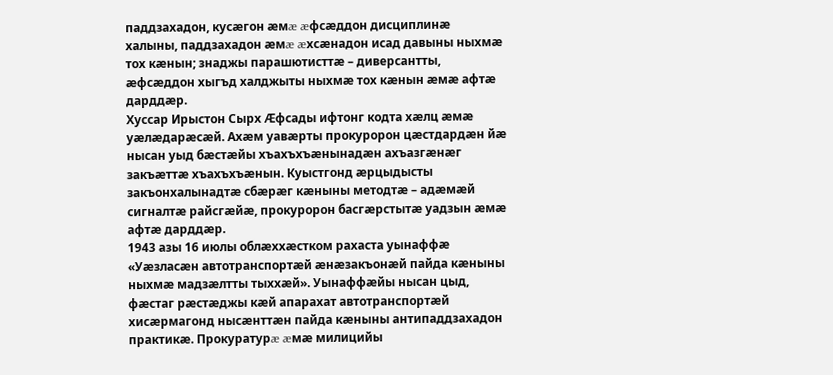паддзахадон, кусæгон æмæ æфсæддон дисциплинæ халыны, паддзахадон æмæ æхсæнадон исад давыны ныхмæ тох кæнын; знаджы парашютисттæ – диверсантты, æфсæддон хыгъд халджыты ныхмæ тох кæнын æмæ афтæ дарддæр.
Хуссар Ирыстон Сырх Æфсады ифтонг кодта хæлц æмæ уæлæдарæсæй. Ахæм уавæрты прокуророн цæстдардæн йæ нысан уыд бæстæйы хъахъхъæнынадæн ахъазгæнæг закъæттæ хъахъхъæнын. Куыстгонд æрцыдысты закъонхалынадтæ сбæрæг кæныны методтæ – адæмæй сигналтæ райсгæйæ, прокуророн басгæрстытæ уадзын æмæ афтæ дарддæр.
1943 азы 16 июлы облæххæстком рахаста уынаффæ «Уæзласæн автотранспортæй æнæзакъонæй пайда кæныны ныхмæ мадзæлтты тыххæй». Уынаффæйы нысан цыд, фæстаг рæстæджы кæй апарахат автотранспортæй хисæрмагонд нысæнттæн пайда кæныны антипаддзахадон практикæ. Прокуратурæ æмæ милицийы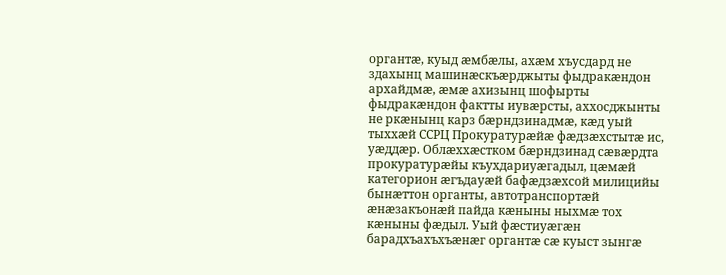органтæ, куыд æмбæлы, ахæм хъусдард не здахынц машинæскъæрджыты фыдракæндон архайдмæ, æмæ ахизынц шофырты фыдракæндон фактты иувæрсты, аххосджынты не ркæнынц карз бæрндзинадмæ, кæд уый тыххæй ССРЦ Прокуратурæйæ фæдзæхстытæ ис, уæддæр. Облæххæстком бæрндзинад сæвæрдта прокуратурæйы къухдариуæгадыл, цæмæй категорион æгъдауæй бафæдзæхсой милицийы бынæттон органты, автотранспортæй æнæзакъонæй пайда кæныны ныхмæ тох кæныны фæдыл. Уый фæстиуæгæн барадхъахъхъæнæг органтæ сæ куыст зынгæ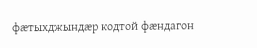фæтыхджындæр кодтой фæндагон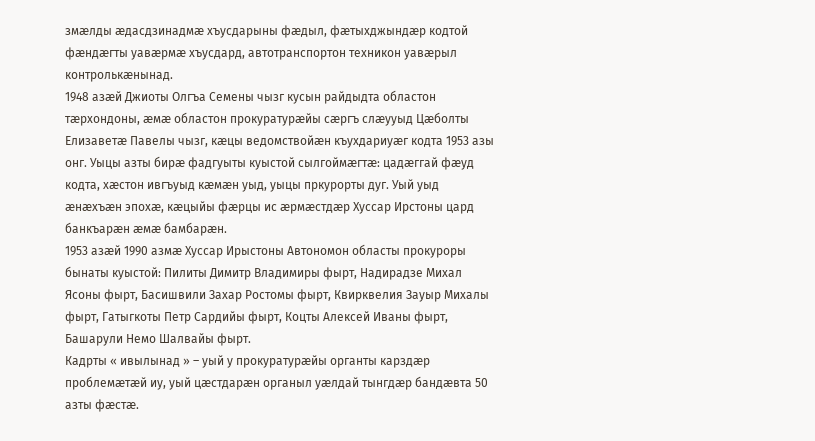змæлды æдасдзинадмæ хъусдарыны фæдыл, фæтыхджындæр кодтой фæндæгты уавæрмæ хъусдард, автотранспортон техникон уавæрыл контролькæнынад.
1948 азæй Джиоты Олгъа Семены чызг кусын райдыдта областон тæрхондоны, æмæ областон прокуратурæйы сæргъ слæууыд Цæболты Елизаветæ Павелы чызг, кæцы ведомствойæн къухдариуæг кодта 1953 азы онг. Уыцы азты бирæ фадгуыты куыстой сылгоймæгтæ: цадæггай фæуд кодта, хæстон ивгъуыд кæмæн уыд, уыцы пркурорты дуг. Уый уыд æнæхъæн эпохæ, кæцыйы фæрцы ис æрмæстдæр Хуссар Ирстоны цард банкъарæн æмæ бамбарæн.
1953 азæй 1990 азмæ Хуссар Ирыстоны Автономон областы прокуроры бынаты куыстой: Пилиты Димитр Владимиры фырт, Надирадзе Михал Ясоны фырт, Басишвили Захар Ростомы фырт, Квирквелия Зауыр Михалы фырт, Гатыгкоты Петр Сардийы фырт, Коцты Алексей Иваны фырт, Башарули Немо Шалвайы фырт.
Кадрты « ивылынад » – уый у прокуратурæйы органты карздæр проблемæтæй иу, уый цæстдарæн органыл уæлдай тынгдæр бандæвта 50 азты фæстæ.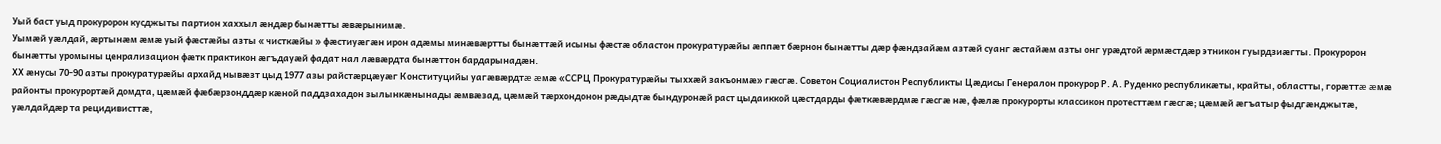Уый баст уыд прокуророн кусджыты партион хаххыл æндæр бынæтты æвæрынимæ.
Уымæй уæлдай, æртынæм æмæ уый фæстæйы азты « чисткæйы » фæстиуæгæн ирон адæмы минæвæртты бынæттæй исыны фæстæ областон прокуратурæйы æппæт бæрнон бынæтты дæр фæндзайæм азтæй суанг æстайæм азты онг урæдтой æрмæстдæр этникон гуырдзиæгты. Прокуророн бынæтты уромыны ценрализацион фæтк практикон æгъдауæй фадат нал лæвæрдта бынæттон бардарынадæн.
ХХ æнусы 70-90 азты прокуратурæйы архайд нывæзт цыд 1977 азы райстæрцæуæг Конституцийы уагæвæрдтæ æмæ «ССРЦ Прокуратурæйы тыххæй закъонмæ» гæсгæ. Советон Социалистон Республикты Цæдисы Генералон прокурор Р. А. Руденко республикæты, крайты, областты, горæттæ æмæ районты прокурортæй домдта, цæмæй фæбæрзонддæр кæной паддзахадон зылынкæнынады æмвæзад, цæмæй тæрхондонон рæдыдтæ бындуронæй раст цыдаиккой цæстдарды фæткæвæрдмæ гæсгæ нæ, фæлæ прокурорты классикон протесттæм гæсгæ; цæмæй æгъатыр фыдгæнджытæ, уæлдайдæр та рецидивисттæ,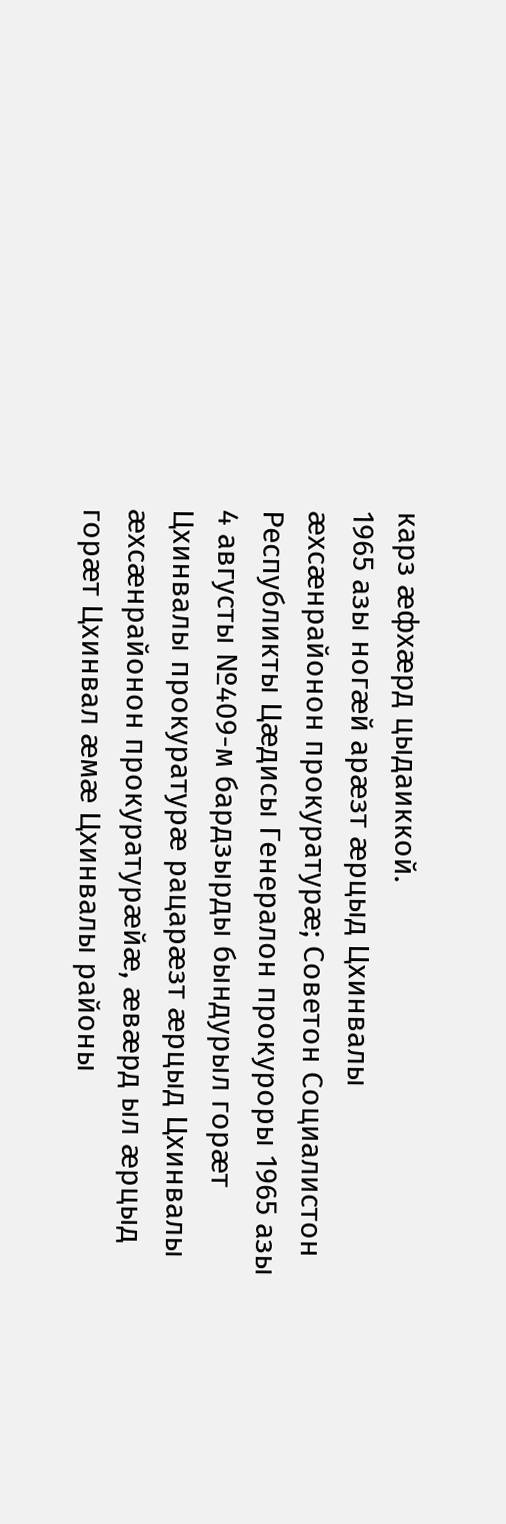карз æфхæрд цыдаиккой.
1965 азы ногæй арæзт æрцыд Цхинвалы æхсæнрайонон прокуратурæ; Советон Социалистон Республикты Цæдисы Генералон прокуроры 1965 азы 4 августы №409-м бардзырды бындурыл горæт Цхинвалы прокуратурæ рацарæзт æрцыд Цхинвалы æхсæнрайонон прокуратурæйæ, æвæрд ыл æрцыд горæт Цхинвал æмæ Цхинвалы районы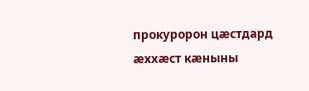прокуророн цæстдард æххæст кæныны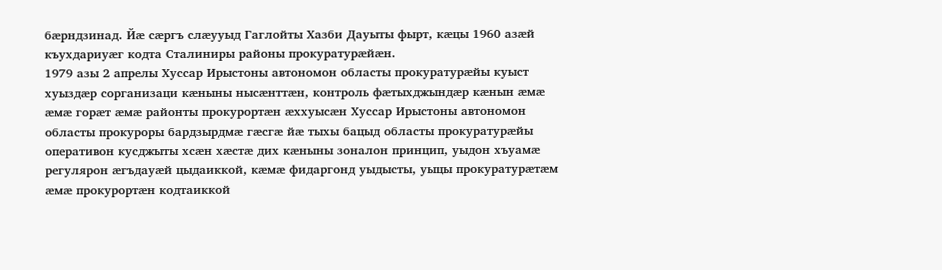бæрндзинад. Йæ сæргъ слæууыд Гаглойты Хазби Дауыты фырт, кæцы 1960 азæй къухдариуæг кодта Сталиниры районы прокуратурæйæн.
1979 азы 2 апрелы Хуссар Ирыстоны автономон областы прокуратурæйы куыст хуыздæр сорганизаци кæныны нысæнттæн, контроль фæтыхджындæр кæнын æмæ æмæ горæт æмæ районты прокурортæн æххуысæн Хуссар Ирыстоны автономон областы прокуроры бардзырдмæ гæсгæ йæ тыхы бацыд областы прокуратурæйы оперативон кусджыты хсæн хæстæ дих кæныны зоналон принцип, уыдон хъуамæ регулярон æгъдауæй цыдаиккой, кæмæ фидаргонд уыдысты, уыцы прокуратурæтæм æмæ прокурортæн кодтаиккой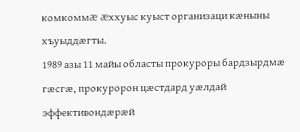комкоммæ æххуыс куыст организаци кæныны хъуыддæгты.
1989 азы 11 майы областы прокуроры бардзырдмæ гæсгæ, прокуророн цæстдард уæлдай эффективондæрæй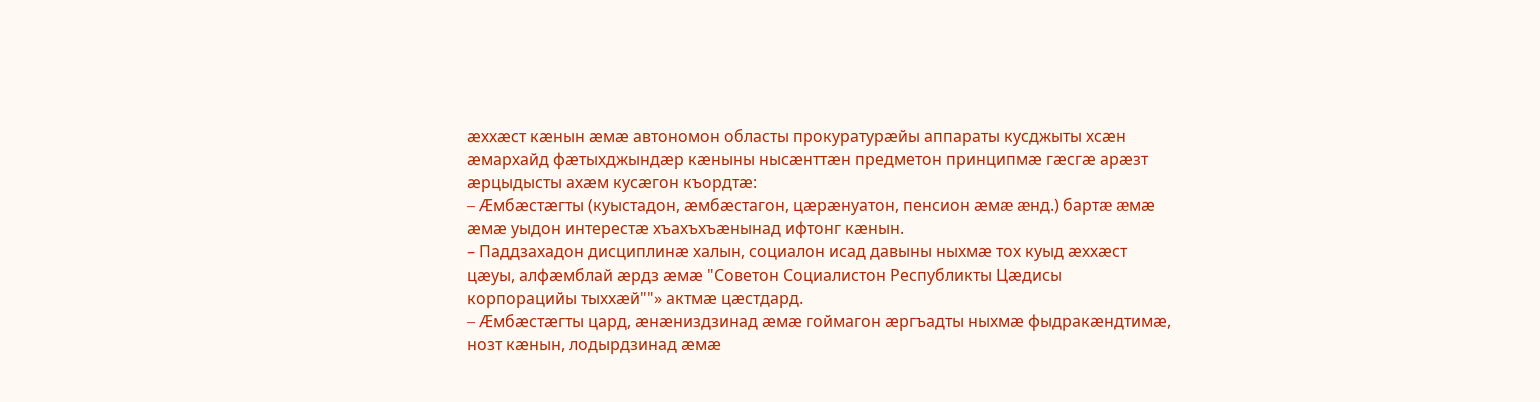æххæст кæнын æмæ автономон областы прокуратурæйы аппараты кусджыты хсæн æмархайд фæтыхджындæр кæныны нысæнттæн предметон принципмæ гæсгæ арæзт æрцыдысты ахæм кусæгон къордтæ:
– Æмбæстæгты (куыстадон, æмбæстагон, цæрæнуатон, пенсион æмæ æнд.) бартæ æмæ æмæ уыдон интерестæ хъахъхъæнынад ифтонг кæнын.
– Паддзахадон дисциплинæ халын, социалон исад давыны ныхмæ тох куыд æххæст цæуы, алфæмблай æрдз æмæ "Советон Социалистон Республикты Цæдисы корпорацийы тыххæй""» актмæ цæстдард.
– Æмбæстæгты цард, æнæниздзинад æмæ гоймагон æргъадты ныхмæ фыдракæндтимæ, нозт кæнын, лодырдзинад æмæ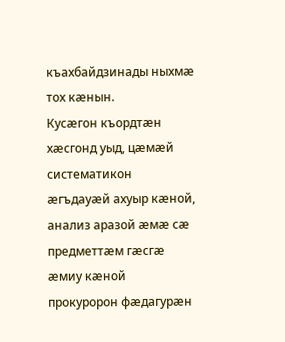къахбайдзинады ныхмæ тох кæнын.
Кусæгон къордтæн хæсгонд уыд, цæмæй систематикон æгъдауæй ахуыр кæной, анализ аразой æмæ сæ предметтæм гæсгæ æмиу кæной прокуророн фæдагурæн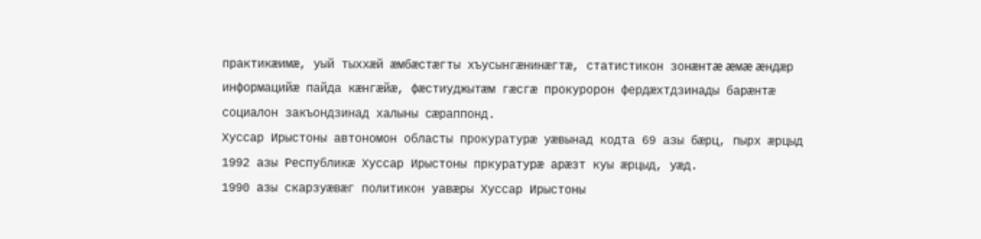практикæимæ, уый тыххæй æмбæстæгты хъусынгæнинæгтæ, статистикон зонæнтæ æмæ æндæр информацийæ пайда кæнгæйæ, фæстиуджытæм гæсгæ прокуророн фердæхтдзинады барæнтæ социалон закъондзинад халыны сæраппонд.
Хуссар Ирыстоны автономон областы прокуратурæ уæвынад кодта 69 азы бæрц, пырх æрцыд 1992 азы Республикæ Хуссар Ирыстоны пркуратурæ арæзт куы æрцыд, уæд.
1990 азы скарзуæвæг политикон уавæры Хуссар Ирыстоны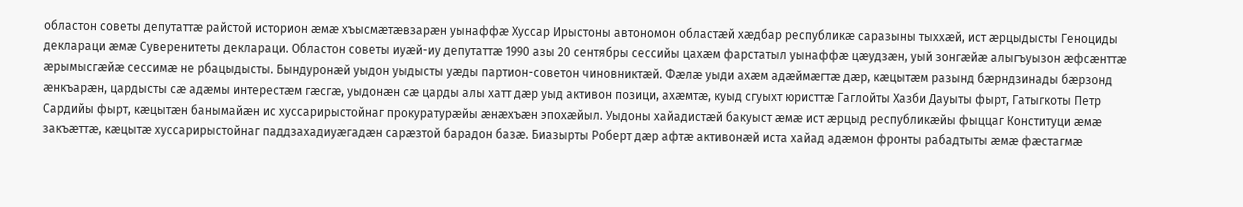областон советы депутаттæ райстой историон æмæ хъысмæтæвзарæн уынаффæ Хуссар Ирыстоны автономон областæй хæдбар республикæ саразыны тыххæй, ист æрцыдысты Геноциды деклараци æмæ Суверенитеты деклараци. Областон советы иуæй-иу депутаттæ 1990 азы 20 сентябры сессийы цахæм фарстатыл уынаффæ цæудзæн, уый зонгæйæ алыгъуызон æфсæнттæ æрымысгæйæ сессимæ не рбацыдысты. Бындуронæй уыдон уыдысты уæды партион-советон чиновниктæй. Фæлæ уыди ахæм адæймæгтæ дæр, кæцытæм разынд бæрндзинады бæрзонд æнкъарæн, цардысты сæ адæмы интерестæм гæсгæ, уыдонæн сæ царды алы хатт дæр уыд активон позици, ахæмтæ, куыд сгуыхт юристтæ Гаглойты Хазби Дауыты фырт, Гатыгкоты Петр Сардийы фырт, кæцытæн банымайæн ис хуссарирыстойнаг прокуратурæйы æнæхъæн эпохæйыл. Уыдоны хайадистæй бакуыст æмæ ист æрцыд республикæйы фыццаг Конституци æмæ закъæттæ, кæцытæ хуссарирыстойнаг паддзахадиуæгадæн сарæзтой барадон базæ. Биазырты Роберт дæр афтæ активонæй иста хайад адæмон фронты рабадтыты æмæ фæстагмæ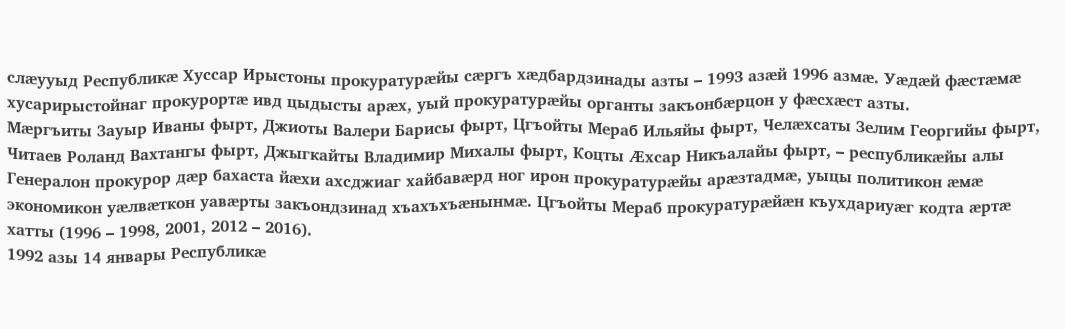слæууыд Республикæ Хуссар Ирыстоны прокуратурæйы сæргъ хæдбардзинады азты – 1993 азæй 1996 азмæ. Уæдæй фæстæмæ хусарирыстойнаг прокурортæ ивд цыдысты арæх, уый прокуратурæйы органты закъонбæрцон у фæсхæст азты.
Мæргъиты Зауыр Иваны фырт, Джиоты Валери Барисы фырт, Цгъойты Мераб Ильяйы фырт, Челæхсаты Зелим Георгийы фырт, Читаев Роланд Вахтангы фырт, Джыгкайты Владимир Михалы фырт, Коцты Æхсар Никъалайы фырт, – республикæйы алы Генералон прокурор дæр бахаста йæхи ахсджиаг хайбавæрд ног ирон прокуратурæйы арæзтадмæ, уыцы политикон æмæ экономикон уæлвæткон уавæрты закъондзинад хъахъхъæнынмæ. Цгъойты Мераб прокуратурæйæн къухдариуæг кодта æртæ хатты (1996 – 1998, 2001, 2012 – 2016).
1992 азы 14 январы Республикæ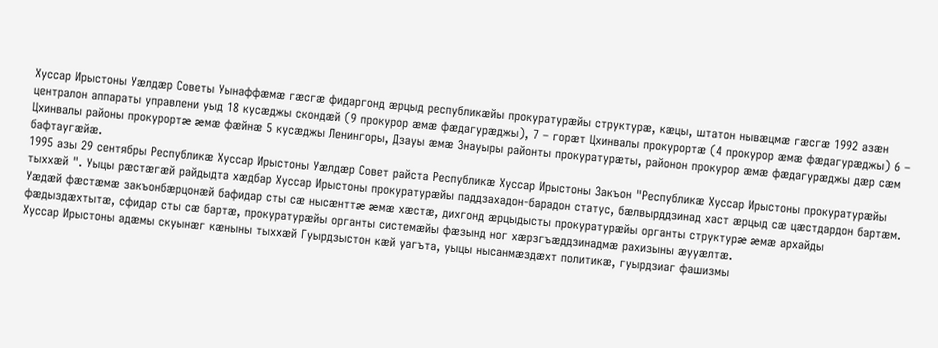Хуссар Ирыстоны Уæлдæр Советы Уынаффæмæ гæсгæ фидаргонд æрцыд республикæйы прокуратурæйы структурæ, кæцы, штатон нывæцмæ гæсгæ 1992 азæн централон аппараты управлени уыд 18 кусæджы скондæй (9 прокурор æмæ фæдагурæджы), 7 – горæт Цхинвалы прокурортæ (4 прокурор æмæ фæдагурæджы) 6 – Цхинвалы районы прокурортæ æмæ фæйнæ 5 кусæджы Ленингоры, Дзауы æмæ Знауыры районты прокуратурæты, районон прокурор æмæ фæдагурæджы дæр сæм бафтаугæйæ.
1995 азы 29 сентябры Республикæ Хуссар Ирыстоны Уæлдæр Совет райста Республикæ Хуссар Ирыстоны Закъон "Республикæ Хуссар Ирыстоны прокуратурæйы тыххæй ". Уыцы рæстæгæй райдыдта хæдбар Хуссар Ирыстоны прокуратурæйы паддзахадон-барадон статус, бæлвырддзинад хаст æрцыд сæ цæстдардон бартæм. Уæдæй фæстæмæ закъонбæрцонæй бафидар сты сæ нысæнттæ æмæ хæстæ, дихгонд æрцыдысты прокуратурæйы органты структурæ æмæ архайды фæдыздæхтытæ, сфидар сты сæ бартæ, прокуратурæйы органты системæйы фæзынд ног хæрзгъæддзинадмæ рахизыны æууæлтæ.
Хуссар Ирыстоны адæмы скуынæг кæныны тыххæй Гуырдзыстон кæй уагъта, уыцы нысанмæздæхт политикæ, гуырдзиаг фашизмы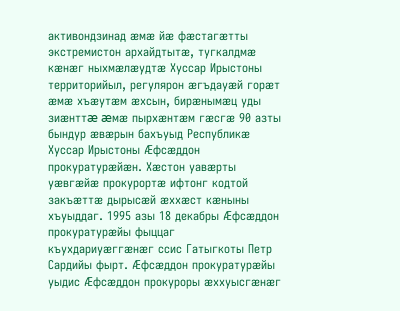активондзинад æмæ йæ фæстагæтты экстремистон архайдтытæ, тугкалдмæ кæнæг ныхмæлæудтæ Хуссар Ирыстоны территорийыл, регулярон æгъдауæй горæт æмæ хъæутæм æхсын, бирæнымæц уды зиæнттæ æмæ пырхæнтæм гæсгæ 90 азты бындур æвæрын бахъуыд Республикæ Хуссар Ирыстоны Æфсæддон прокуратурæйæн. Хæстон уавæрты уæвгæйæ прокурортæ ифтонг кодтой закъæттæ дырысæй æххæст кæныны хъуыддаг. 1995 азы 18 декабры Æфсæддон прокуратурæйы фыццаг къухдариуæггæнæг ссис Гатыгкоты Петр Сардийы фырт. Æфсæддон прокуратурæйы уыдис Æфсæддон прокуроры æххуысгæнæг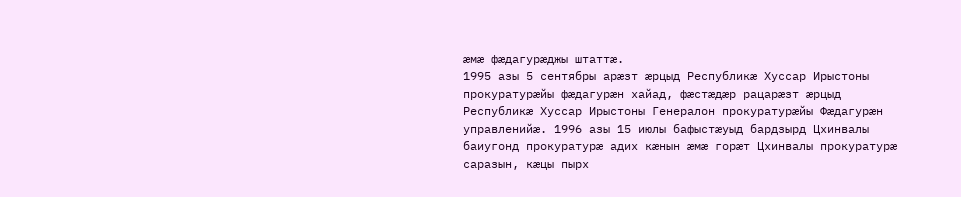æмæ фæдагурæджы штаттæ.
1995 азы 5 сентябры арæзт æрцыд Республикæ Хуссар Ирыстоны прокуратурæйы фæдагурæн хайад, фæстæдæр рацарæзт æрцыд Республикæ Хуссар Ирыстоны Генералон прокуратурæйы Фæдагурæн управленийæ. 1996 азы 15 июлы бафыстæуыд бардзырд Цхинвалы баиугонд прокуратурæ адих кæнын æмæ горæт Цхинвалы прокуратурæ саразын, кæцы пырх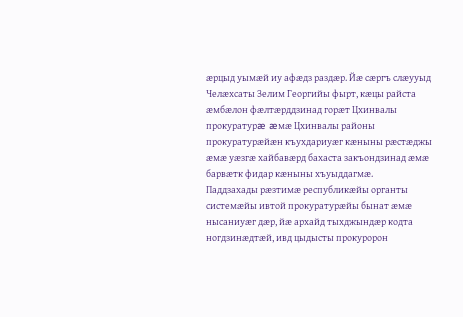æрцыд уымæй иу афæдз раздæр. Йæ сæргъ слæууыд Челæхсаты Зелим Георгийы фырт, кæцы райста æмбæлон фæлтæрддзинад горæт Цхинвалы прокуратурæ æмæ Цхинвалы районы прокуратурæйæн къухдариуæг кæныны рæстæджы æмæ уæзгæ хайбавæрд бахаста закъондзинад æмæ барвæтк фидар кæныны хъуыддагмæ.
Паддзахады рæзтимæ республикæйы органты системæйы ивтой прокуратурæйы бынат æмæ нысаниуæг дæр, йæ архайд тыхджындæр кодта ногдзинæдтæй, ивд цыдысты прокуророн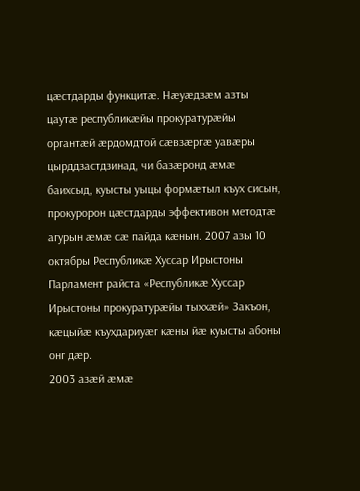цæстдарды функцитæ. Нæуæдзæм азты цаутæ республикæйы прокуратурæйы органтæй æрдомдтой сæвзæргæ уавæры цырддзастдзинад, чи базæронд æмæ баихсыд, куысты уыцы формæтыл къух сисын, прокуророн цæстдарды эффективон методтæ агурын æмæ сæ пайда кæнын. 2007 азы 10 октябры Республикæ Хуссар Ирыстоны Парламент райста «Республикæ Хуссар Ирыстоны прокуратурæйы тыххæй» Закъон, кæцыйæ къухдариуæг кæны йæ куысты абоны онг дæр.
2003 азæй æмæ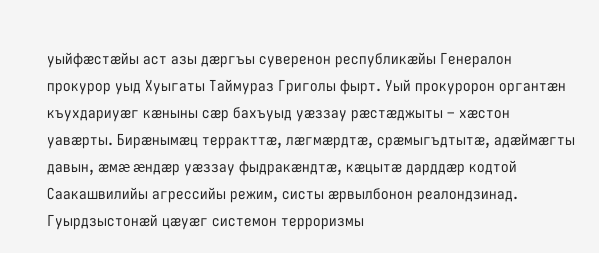уыйфæстæйы аст азы дæргъы суверенон республикæйы Генералон прокурор уыд Хуыгаты Таймураз Григолы фырт. Уый прокуророн органтæн къухдариуæг кæныны сæр бахъуыд уæззау рæстæджыты – хæстон уавæрты. Бирæнымæц терракттæ, лæгмæрдтæ, срæмыгъдтытæ, адæймæгты давын, æмæ æндæр уæззау фыдракæндтæ, кæцытæ дарддæр кодтой Саакашвилийы агрессийы режим, систы æрвылбонон реалондзинад. Гуырдзыстонæй цæуæг системон терроризмы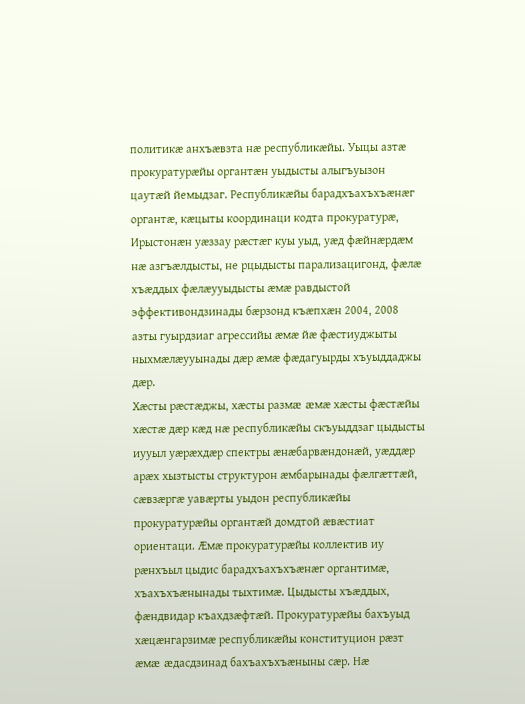политикæ анхъæвзта нæ республикæйы. Уыцы азтæ прокуратурæйы органтæн уыдысты алыгъуызон цаутæй йемыдзаг. Республикæйы барадхъахъхъæнæг органтæ, кæцыты координаци кодта прокуратурæ, Ирыстонæн уæззау рæстæг куы уыд, уæд фæйнæрдæм нæ азгъæлдысты, не рцыдысты парализацигонд, фæлæ хъæддых фæлæууыдысты æмæ равдыстой эффективондзинады бæрзонд къæпхæн 2004, 2008 азты гуырдзиаг агрессийы æмæ йæ фæстиуджыты ныхмæлæууынады дæр æмæ фæдагуырды хъуыддаджы дæр.
Хæсты рæстæджы, хæсты размæ æмæ хæсты фæстæйы хæстæ дæр кæд нæ республикæйы скъуыддзаг цыдысты иууыл уæрæхдæр спектры æнæбарвæндонæй, уæддæр арæх хызтысты структурон æмбарынады фæлгæттæй, сæвзæргæ уавæрты уыдон республикæйы прокуратурæйы органтæй домдтой æвæстиат ориентаци. Æмæ прокуратурæйы коллектив иу рæнхъыл цыдис барадхъахъхъæнæг органтимæ, хъахъхъæнынады тыхтимæ. Цыдысты хъæддых, фæндвидар къахдзæфтæй. Прокуратурæйы бахъуыд хæцæнгарзимæ республикæйы конституцион рæзт æмæ æдасдзинад бахъахъхъæныны сæр. Нæ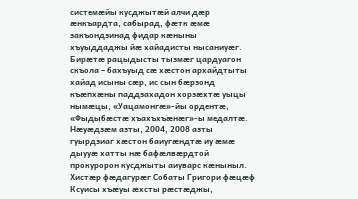системæйы кусджытæй алчи дæр æнкъардта, сабырад, фæтк æмæ закъондзинад фидар кæныны хъуыддаджы йæ хайадисты нысаниуæг. Бирæтæ рацыдысты тызмæг цардуагон скъола – бахъуыд сæ хæстон архайдтыты хайад исыны сæр, ис сын бæрзонд къæпхæны паддзахадон хорзæхтæ уыцы нымæцы, «Уацамонгæ»-йы ордентæ, «Фыдыбæстæ хъахъхъæнæг»-ы медалтæ.
Нæуæдзæм азты, 2004, 2008 азты гуырдзиаг хæстон баиугæндтæ иу æмæ дыууæ хатты нæ бафæлвæрдтой прокуророн кусджыты аиуварс кæныныл. Хистæр фæдагурæг Собаты Григори фæцæф Ксуисы хъæуы æхсты рæстæджы,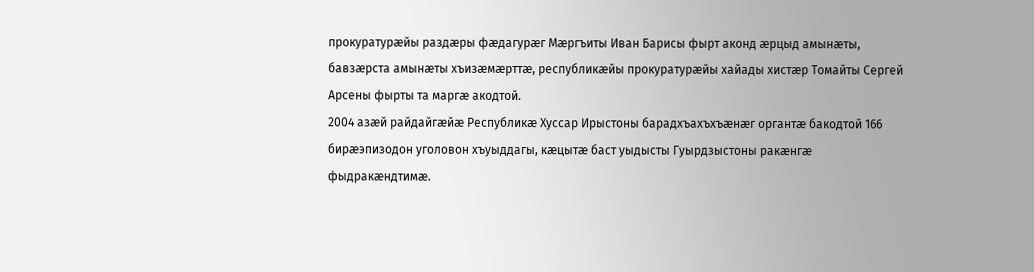прокуратурæйы раздæры фæдагурæг Мæргъиты Иван Барисы фырт аконд æрцыд амынæты, бавзæрста амынæты хъизæмæрттæ, республикæйы прокуратурæйы хайады хистæр Томайты Сергей Арсены фырты та маргæ акодтой.
2004 азæй райдайгæйæ Республикæ Хуссар Ирыстоны барадхъахъхъæнæг органтæ бакодтой 166 бирæэпизодон уголовон хъуыддагы, кæцытæ баст уыдысты Гуырдзыстоны ракæнгæ фыдракæндтимæ.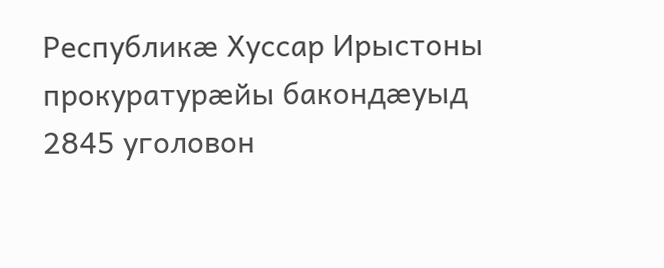Республикæ Хуссар Ирыстоны прокуратурæйы бакондæуыд 2845 уголовон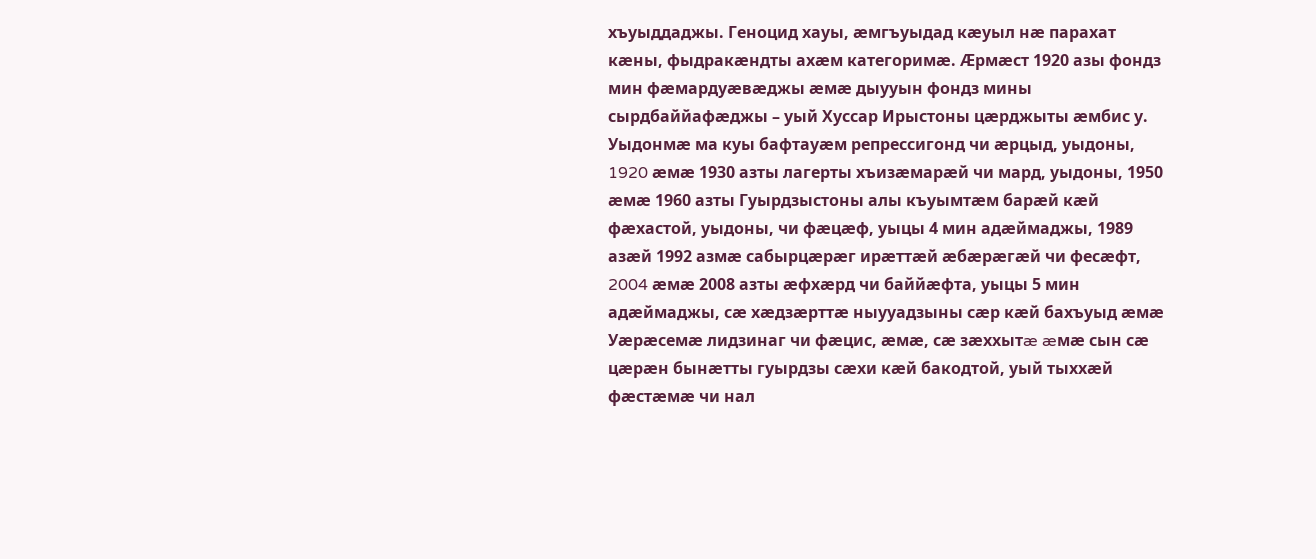хъуыддаджы. Геноцид хауы, æмгъуыдад кæуыл нæ парахат кæны, фыдракæндты ахæм категоримæ. Æрмæст 1920 азы фондз мин фæмардуæвæджы æмæ дыууын фондз мины сырдбаййафæджы – уый Хуссар Ирыстоны цæрджыты æмбис у. Уыдонмæ ма куы бафтауæм репрессигонд чи æрцыд, уыдоны, 1920 æмæ 1930 азты лагерты хъизæмарæй чи мард, уыдоны, 1950 æмæ 1960 азты Гуырдзыстоны алы къуымтæм барæй кæй фæхастой, уыдоны, чи фæцæф, уыцы 4 мин адæймаджы, 1989 азæй 1992 азмæ сабырцæрæг ирæттæй æбæрæгæй чи фесæфт, 2004 æмæ 2008 азты æфхæрд чи баййæфта, уыцы 5 мин адæймаджы, сæ хæдзæрттæ ныууадзыны сæр кæй бахъуыд æмæ Уæрæсемæ лидзинаг чи фæцис, æмæ, сæ зæххытæ æмæ сын сæ цæрæн бынæтты гуырдзы сæхи кæй бакодтой, уый тыххæй фæстæмæ чи нал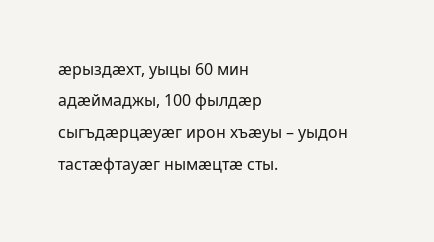æрыздæхт, уыцы 60 мин адæймаджы, 100 фылдæр сыгъдæрцæуæг ирон хъæуы – уыдон тастæфтауæг нымæцтæ сты.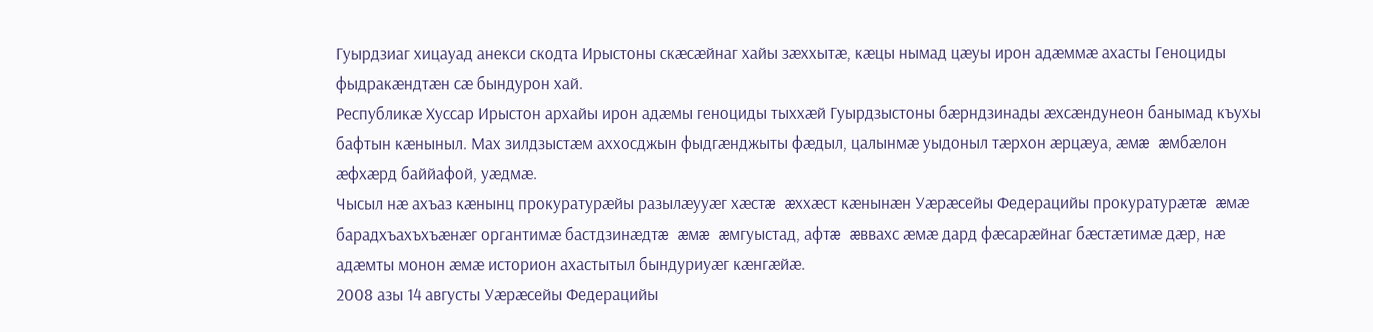Гуырдзиаг хицауад анекси скодта Ирыстоны скæсæйнаг хайы зæххытæ, кæцы нымад цæуы ирон адæммæ ахасты Геноциды фыдракæндтæн сæ бындурон хай.
Республикæ Хуссар Ирыстон архайы ирон адæмы геноциды тыххæй Гуырдзыстоны бæрндзинады æхсæндунеон банымад къухы бафтын кæныныл. Мах зилдзыстæм аххосджын фыдгæнджыты фæдыл, цалынмæ уыдоныл тæрхон æрцæуа, æмæ æмбæлон æфхæрд баййафой, уæдмæ.
Чысыл нæ ахъаз кæнынц прокуратурæйы разылæууæг хæстæ æххæст кæнынæн Уæрæсейы Федерацийы прокуратурæтæ æмæ барадхъахъхъæнæг органтимæ бастдзинæдтæ æмæ æмгуыстад, афтæ æввахс æмæ дард фæсарæйнаг бæстæтимæ дæр, нæ адæмты монон æмæ историон ахастытыл бындуриуæг кæнгæйæ.
2008 азы 14 августы Уæрæсейы Федерацийы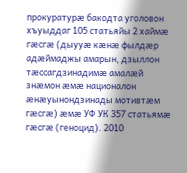прокуратурæ бакодта уголовон хъуыддаг 105 статьяйы 2 хаймæ гæсгæ (дыууæ кæнæ фылдæр адæймаджы амарын, дзыллон тæссагдзинадимæ амалæй знæмон æмæ националон æнæуынондзинады мотивтæм гæсгæ) æмæ УФ УК 357 статьямæ гæсгæ (геноцид). 2010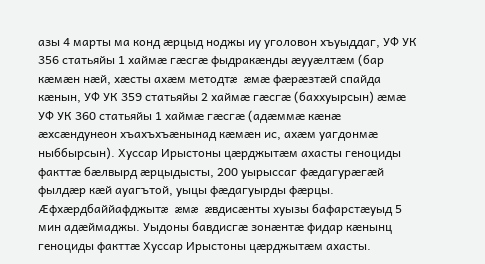азы 4 марты ма конд æрцыд ноджы иу уголовон хъуыддаг, УФ УК 356 статьяйы 1 хаймæ гæсгæ фыдракæнды æууæлтæм (бар кæмæн нæй, хæсты ахæм методтæ æмæ фæрæзтæй спайда кæнын, УФ УК 359 статьяйы 2 хаймæ гæсгæ (баххуырсын) æмæ УФ УК 360 статьяйы 1 хаймæ гæсгæ (адæммæ кæнæ æхсæндунеон хъахъхъæнынад кæмæн ис, ахæм уагдонмæ ныббырсын). Хуссар Ирыстоны цæрджытæм ахасты геноциды факттæ бæлвырд æрцыдысты, 200 уырыссаг фæдагурæгæй фылдæр кæй ауагътой, уыцы фæдагуырды фæрцы. Æфхæрдбаййафджытæ æмæ æвдисæнты хуызы бафарстæуыд 5 мин адæймаджы. Уыдоны бавдисгæ зонæнтæ фидар кæнынц геноциды факттæ Хуссар Ирыстоны цæрджытæм ахасты.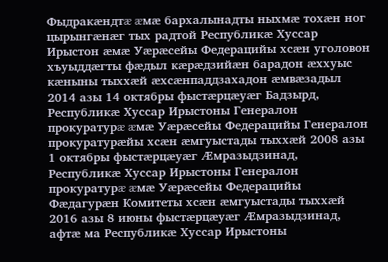Фыдракæндтæ æмæ бархалынадты ныхмæ тохæн ног цырынгæнæг тых радтой Республикæ Хуссар Ирыстон æмæ Уæрæсейы Федерацийы хсæн уголовон хъуыддæгты фæдыл кæрæдзийæн барадон æххуыс кæныны тыххæй æхсæнпаддзахадон æмвæзадыл 2014 азы 14 октябры фыстæрцæуæг Бадзырд, Республикæ Хуссар Ирыстоны Генералон прокуратурæ æмæ Уæрæсейы Федерацийы Генералон прокуратурæйы хсæн æмгуыстады тыххæй 2008 азы 1 октябры фыстæрцæуæг Æмразыдзинад, Республикæ Хуссар Ирыстоны Генералон прокуратурæ æмæ Уæрæсейы Федерацийы Фæдагурæн Комитеты хсæн æмгуыстады тыххæй 2016 азы 8 июны фыстæрцæуæг Æмразыдзинад, афтæ ма Республикæ Хуссар Ирыстоны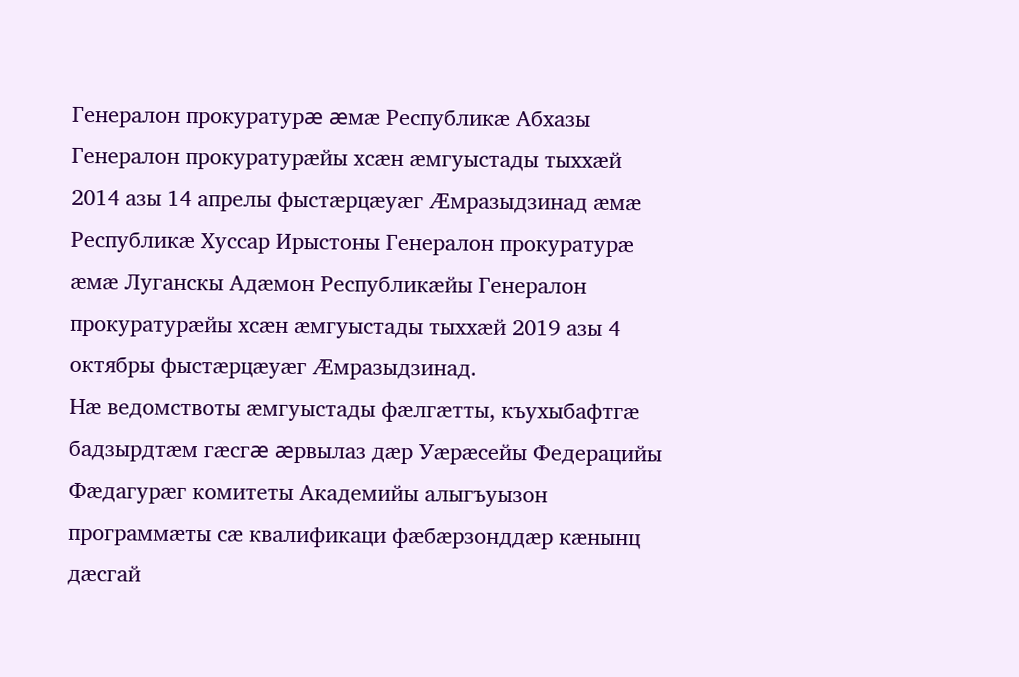Генералон прокуратурæ æмæ Республикæ Абхазы Генералон прокуратурæйы хсæн æмгуыстады тыххæй 2014 азы 14 апрелы фыстæрцæуæг Æмразыдзинад æмæ Республикæ Хуссар Ирыстоны Генералон прокуратурæ æмæ Луганскы Адæмон Республикæйы Генералон прокуратурæйы хсæн æмгуыстады тыххæй 2019 азы 4 октябры фыстæрцæуæг Æмразыдзинад.
Нæ ведомствоты æмгуыстады фæлгæтты, къухыбафтгæ бадзырдтæм гæсгæ æрвылаз дæр Уæрæсейы Федерацийы Фæдагурæг комитеты Академийы алыгъуызон программæты сæ квалификаци фæбæрзонддæр кæнынц дæсгай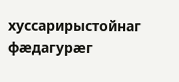хуссарирыстойнаг фæдагурæг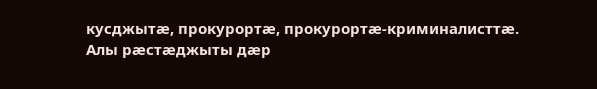кусджытæ, прокурортæ, прокурортæ-криминалисттæ.
Алы рæстæджыты дæр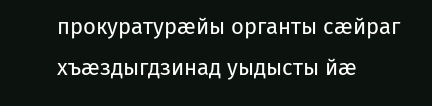прокуратурæйы органты сæйраг хъæздыгдзинад уыдысты йæ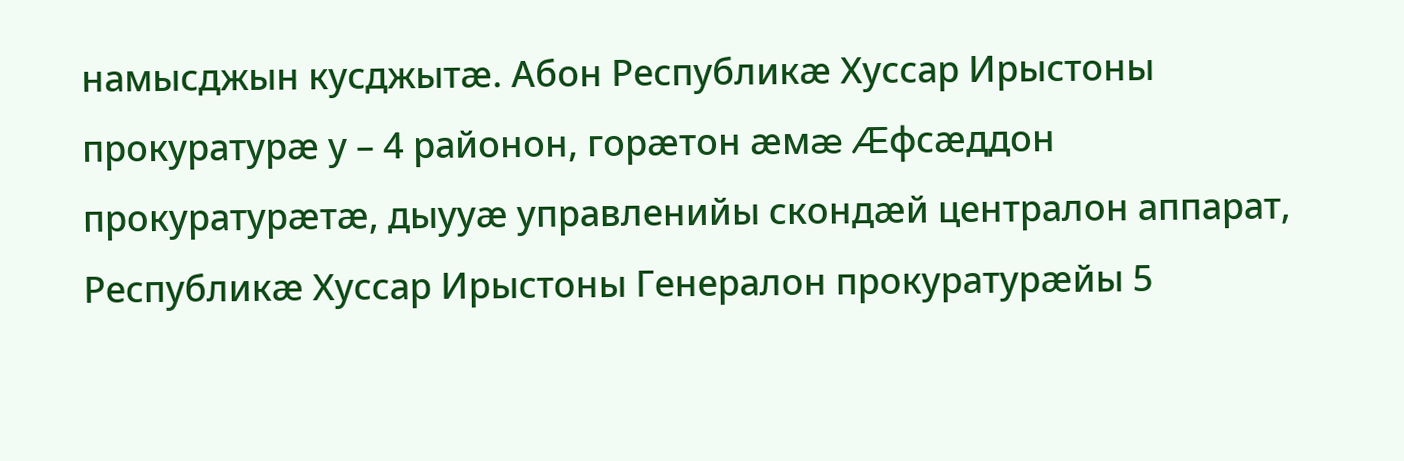намысджын кусджытæ. Абон Республикæ Хуссар Ирыстоны прокуратурæ у – 4 районон, горæтон æмæ Æфсæддон прокуратурæтæ, дыууæ управленийы скондæй централон аппарат, Республикæ Хуссар Ирыстоны Генералон прокуратурæйы 5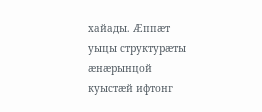хайады. Æппæт уыцы структурæты æнæрынцой куыстæй ифтонг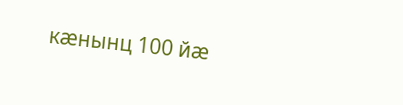кæнынц 100 йæ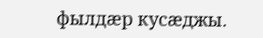фылдæр кусæджы.